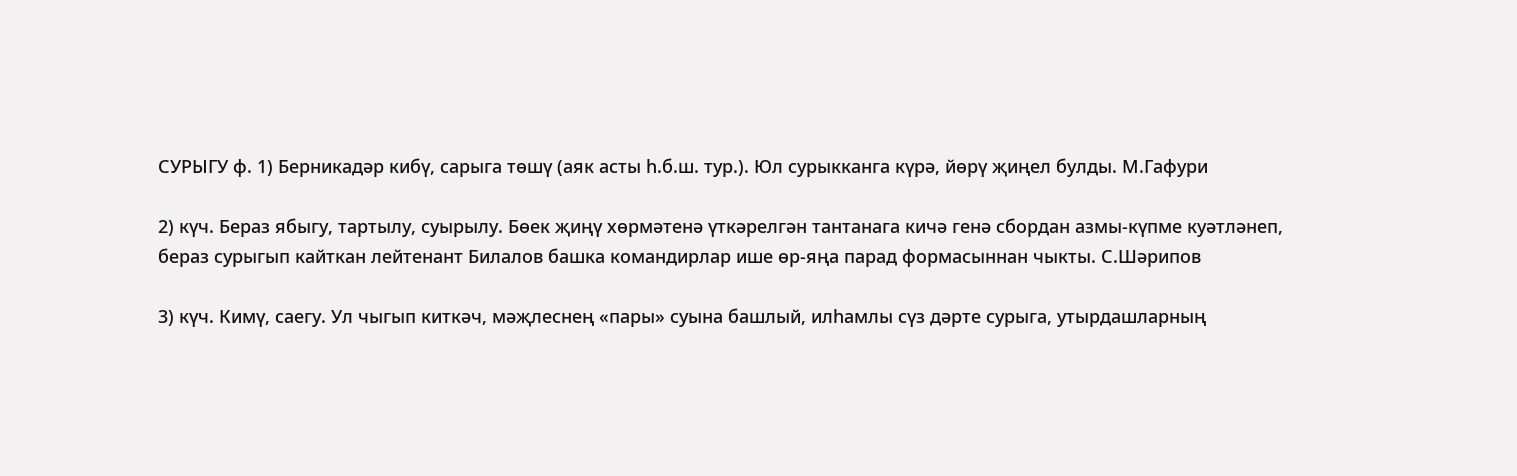СУРЫГУ ф. 1) Берникадәр кибү, сарыга төшү (аяк асты һ.б.ш. тур.). Юл сурыкканга күрә, йөрү җиңел булды. М.Гафури

2) күч. Бераз ябыгу, тартылу, суырылу. Бөек җиңү хөрмәтенә үткәрелгән тантанага кичә генә сбордан азмы-күпме куәтләнеп, бераз сурыгып кайткан лейтенант Билалов башка командирлар ише өр-яңа парад формасыннан чыкты. С.Шәрипов

3) күч. Кимү, саегу. Ул чыгып киткәч, мәҗлеснең «пары» суына башлый, илһамлы сүз дәрте сурыга, утырдашларның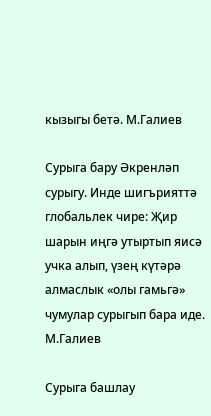кызыгы бетә. М.Галиев

Сурыга бару Әкренләп сурыгу. Инде шигърияттә глобальлек чире: Җир шарын иңгә утыртып яисә учка алып, үзең күтәрә алмаслык «олы гамьгә» чумулар сурыгып бара иде. М.Галиев

Сурыга башлау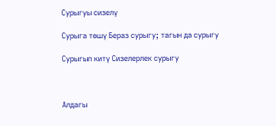Сурыгуы сизелү

Сурыга төшү Бераз сурыгу; тагын да сурыгу

Сурыгып китү Сизелерлек сурыгу



Алдагы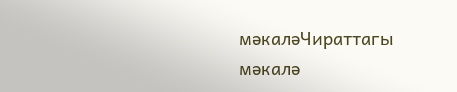мәкаләЧираттагы мәкалә